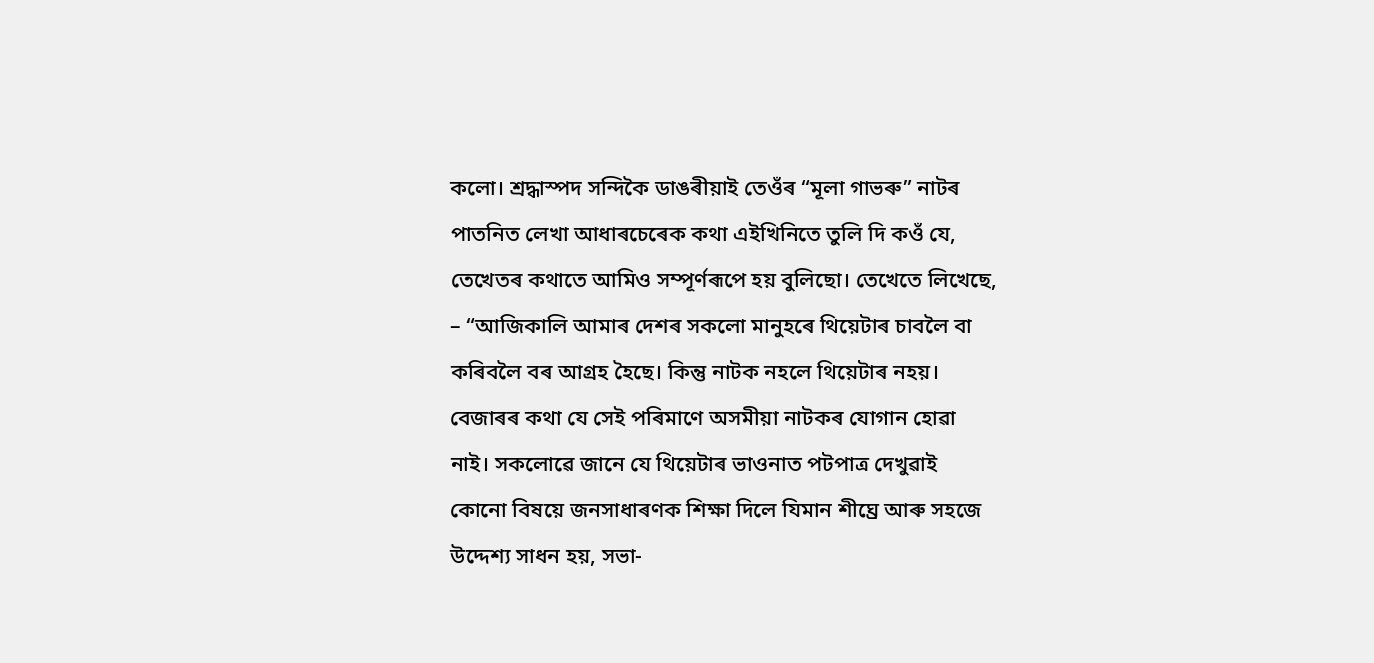কলো। শ্ৰদ্ধাস্পদ সন্দিকৈ ডাঙৰীয়াই তেওঁৰ “মূলা গাভৰু” নাটৰ
পাতনিত লেখা আধাৰচেৰেক কথা এইখিনিতে তুলি দি কওঁ যে,
তেখেতৰ কথাতে আমিও সম্পূৰ্ণৰূপে হয় বুলিছো। তেখেতে লিখেছে,
– “আজিকালি আমাৰ দেশৰ সকলো মানুহৰে থিয়েটাৰ চাবলৈ বা
কৰিবলৈ বৰ আগ্ৰহ হৈছে। কিন্তু নাটক নহলে থিয়েটাৰ নহয়।
বেজাৰৰ কথা যে সেই পৰিমাণে অসমীয়া নাটকৰ যোগান হোৱা
নাই। সকলোৱে জানে যে থিয়েটাৰ ভাওনাত পটপাত্ৰ দেখুৱাই
কোনো বিষয়ে জনসাধাৰণক শিক্ষা দিলে যিমান শীঘ্ৰে আৰু সহজে
উদ্দেশ্য সাধন হয়, সভা-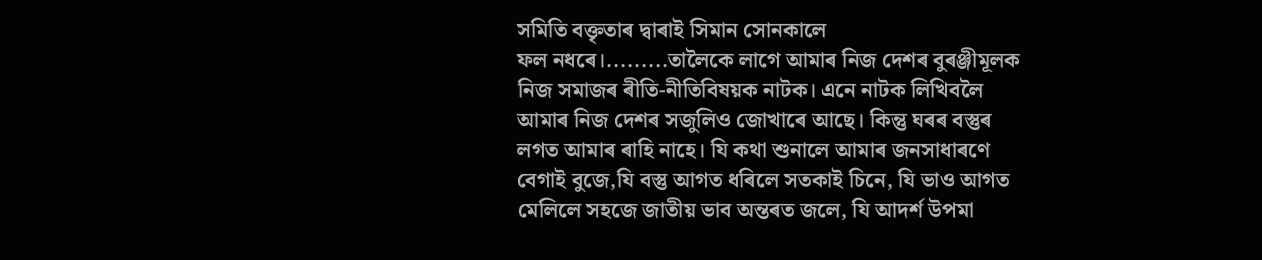সমিতি বক্তৃতাৰ দ্বাৰাই সিমান সোনকালে
ফল নধৰে।.........তালৈকে লাগে আমাৰ নিজ দেশৰ বুৰঞ্জীমূলক
নিজ সমাজৰ ৰীতি-নীতিবিষয়ক নাটক। এনে নাটক লিখিবলৈ
আমাৰ নিজ দেশৰ সজুলিও জোখাৰে আছে। কিন্তু ঘৰৰ বস্তুৰ
লগত আমাৰ ৰাহি নাহে। যি কথা শুনালে আমাৰ জনসাধাৰণে
বেগাই বুজে,যি বস্তু আগত ধৰিলে সতকাই চিনে, যি ভাও আগত
মেলিলে সহজে জাতীয় ভাব অন্তৰত জলে, যি আদৰ্শ উপমা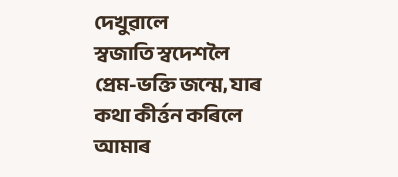দেখুৱালে
স্বজাতি স্বদেশলৈ প্ৰেম-ভক্তি জন্মে, যাৰ কথা কীৰ্ত্তন কৰিলে আমাৰ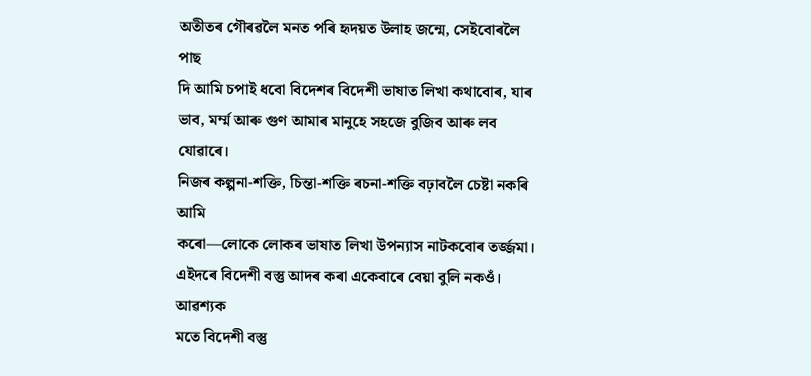অতীতৰ গৌৰৱলৈ মনত পৰি হৃদয়ত উলাহ জন্মে, সেইবোৰলৈ পাছ
দি আমি চপাই ধবো বিদেশৰ বিদেশী ভাষাত লিখা কথাবোৰ, যাৰ
ভাব, মৰ্ম্ম আৰু গুণ আমাৰ মানুহে সহজে বুজিব আৰু লব যোৱাৰে।
নিজৰ কল্পনা-শক্তি, চিন্তা-শক্তি ৰচনা-শক্তি বঢ়াবলৈ চেষ্টা নকৰি আমি
কৰো—লোকে লোকৰ ভাষাত লিখা উপন্যাস নাটকবোৰ তৰ্জ্জমা।
এইদৰে বিদেশী বস্তু আদৰ কৰা একেবাৰে বেয়া বুলি নকওঁ। আৱশ্যক
মতে বিদেশী বস্তু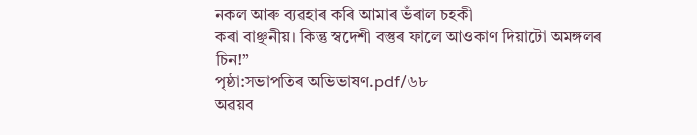নকল আৰু ব্যৱহাৰ কৰি আমাৰ ভঁৰাল চহকী
কৰা বাঞ্ছনীয়। কিন্তু স্বদেশী বস্তুৰ ফালে আওকাণ দিয়াটো অমঙ্গলৰ
চিন!”
পৃষ্ঠা:সভাপতিৰ অভিভাষণ.pdf/৬৮
অৱয়ব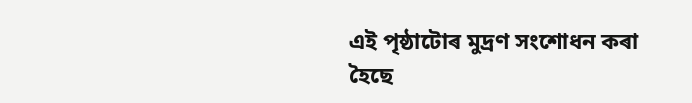এই পৃষ্ঠাটোৰ মুদ্ৰণ সংশোধন কৰা হৈছে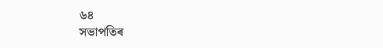৬৪
সভাপতিৰ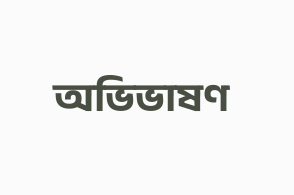অভিভাষণ